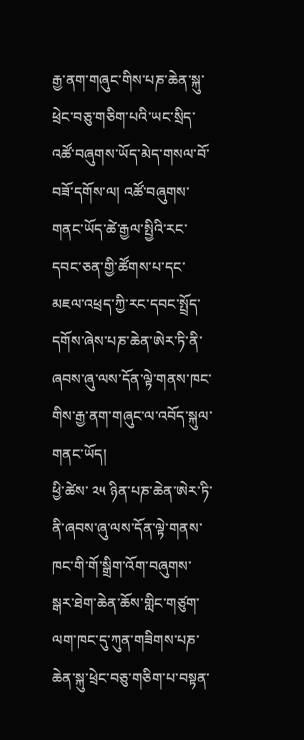རྒྱ་ནག་གཞུང་གིས་པཎ་ཆེན་སྐུ་ཕྲེང་བཅུ་གཅིག་པའི་ཡང་སྲིད་འཚོ་བཞུགས་ཡོད་མེད་གསལ་བོ་བཟོ་དགོས་ལ། འཚོ་བཞུགས་གནང་ཡོད་ཚེ་རྒྱལ་སྤྱིའི་རང་དབང་ཅན་གྱི་ཚོགས་པ་དང་མཇལ་འཕྲད་ཀྱི་རང་དབང་སྤྲོད་དགོས་ཞེས་པཎ་ཆེན་ཨེར་ཏི་ནི་ཞབས་ཞུ་ལས་དོན་ལྟེ་གནས་ཁང་གིས་རྒྱ་ནག་གཞུང་ལ་འབོད་སྐུལ་གནང་ཡོད།
ཕྱི་ཚེས་ ༢༥ ཉིན་པཎ་ཆེན་ཨེར་ཏི་ནི་ཞབས་ཞུ་ལས་དོན་ལྟེ་གནས་ཁང་གི་གོ་སྒྲིག་འོག་བཞུགས་སྒར་ཐེག་ཆེན་ཆོས་གླིང་གཙུག་ལག་ཁང་དུ་ཀུན་གཟིགས་པཎ་ཆེན་སྐུ་ཕྲེང་བཅུ་གཅིག་པ་བསྟན་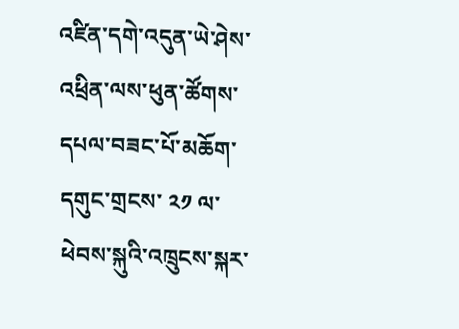འཛིན་དགེ་འདུན་ཡེ་ཤེས་འཕྲིན་ལས་ཕུན་ཚོགས་དཔལ་བཟང་པོ་མཆོག་དགུང་གྲངས་ ༢༡ ལ་ཕེབས་སྐུའི་འཁྲུངས་སྐར་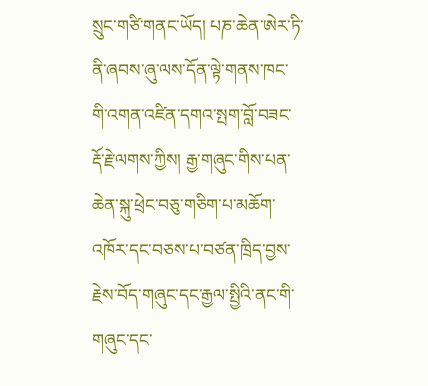སྲུང་གཙི་གནང་ཡོད། པཎ་ཆེན་ཨེར་ཏི་ནི་ཞབས་ཞུ་ལས་དོན་ལྟེ་གནས་ཁང་གི་འགན་འཛིན་དགའ་སྤག་བློ་བཟང་རྡོ་རྗེ་ལགས་ཀྱིས། རྒྱ་གཞུང་གིས་པན་ཆེན་སྐུ་ཕྲེང་བཅུ་གཅིག་པ་མཆོག་འཁོར་དང་བཅས་པ་བཙན་ཁྲིད་བྱས་རྗེས་བོད་གཞུང་དང་རྒྱལ་སྤྱིའི་ནང་གི་གཞུང་དང་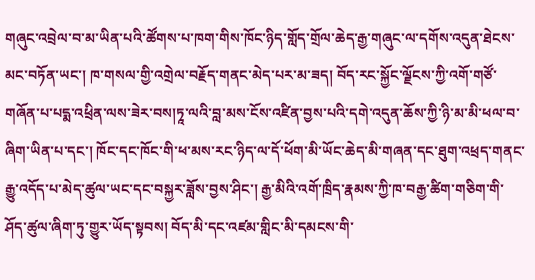གཞུང་འབྲེལ་བ་མ་ཡིན་པའི་ཚོགས་པ་ཁག་གིས་ཁོང་ཉིད་གློད་གྲོལ་ཆེད་རྒྱ་གཞུང་ལ་དགོས་འདུན་ཐེངས་མང་བཏོན་ཡང་། ཁ་གསལ་གྱི་འགྲེལ་བརྗོད་གནང་མེད་པར་མ་ཟད། བོད་རང་སྐྱོང་ལྗོངས་ཀྱི་འགོ་གཙོ་གཞོན་པ་པདྨ་འཕྲིན་ལས་ཟེར་བས།ཏཱ་ལའི་བླ་མས་ངོས་འཛིན་བྱས་པའི་དགེ་འདུན་ཆོས་ཀྱི་ཉི་མ་མི་ཕལ་བ་ཞིག་ཡིན་པ་དང་། ཁོང་དང་ཁོང་གི་ཕ་མས་རང་ཉིད་ལ་དོ་ཕོག་མི་ཡོང་ཆེད་མི་གཞན་དང་ཐུག་འཕྲད་གནང་རྒྱུ་འདོད་པ་མེད་ཚུལ་ཡང་དང་བསྐྱར་ཟློས་བྱས་ཤིང་། རྒྱ་མིའི་འགོ་ཁྲིད་རྣམས་ཀྱི་ཁ་བརྒྱ་ཚིག་གཅིག་གི་ཤོད་ཚུལ་ཞིག་ཏུ་གྱུར་ཡོད་སྟབས། བོད་མི་དང་འཛམ་གླིང་མི་དམངས་གི་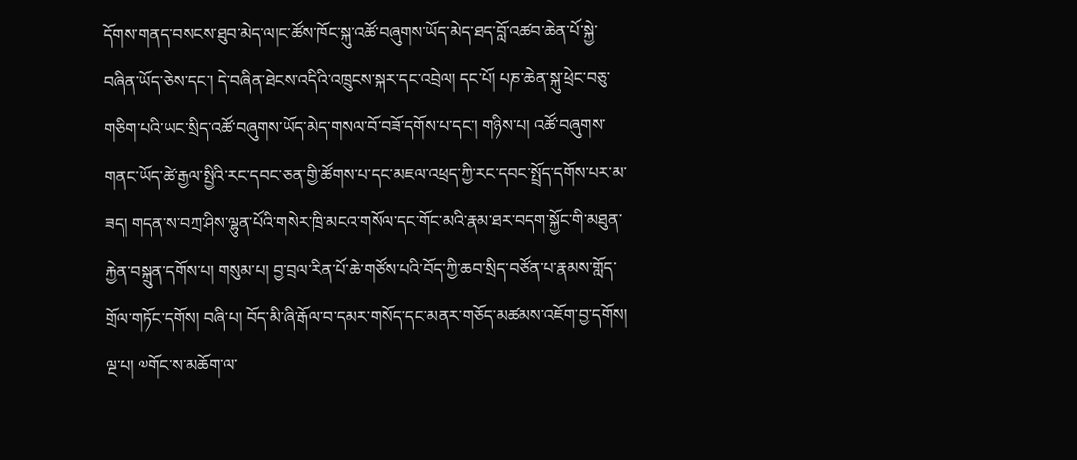དོགས་གནད་བསངས་ཐུབ་མེད་ལ།ང་ཚོས་ཁོང་སྐུ་འཚོ་བཞུགས་ཡོད་མེད་ཐད་བློ་འཚབ་ཆེན་པོ་སྐྱེ་བཞིན་ཡོད་ཅེས་དང་། དེ་བཞིན་ཐེངས་འདིའི་འཁྲུངས་སྐར་དང་འབྲེལ། དང་པོ། པཎ་ཆེན་སྐུ་ཕྲེང་བཅུ་གཅིག་པའི་ཡང་སྲིད་འཚོ་བཞུགས་ཡོད་མེད་གསལ་བོ་བཟོ་དགོས་པ་དང་། གཉིས་པ། འཚོ་བཞུགས་གནང་ཡོད་ཚེ་རྒྱལ་སྤྱིའི་རང་དབང་ཅན་གྱི་ཚོགས་པ་དང་མཇལ་འཕྲད་ཀྱི་རང་དབང་སྤྲོད་དགོས་པར་མ་ཟད། གདན་ས་བཀྲ་ཤིས་ལྷུན་པོའི་གསེར་ཁྲི་མངའ་གསོལ་དང་གོང་མའི་རྣམ་ཐར་བདག་སྐྱོང་གི་མཐུན་རྐྱེན་བསྐྲུན་དགོས་པ། གསུམ་པ། བྱ་བྲལ་རིན་པོ་ཆེ་གཙོས་པའི་བོད་ཀྱི་ཆབ་སྲིད་བཙོན་པ་རྣམས་གློད་གྲོལ་གཏོང་དགོས། བཞི་པ། བོད་མི་ཞི་རྒོལ་བ་དམར་གསོད་དང་མནར་གཅོད་མཚམས་འཇོག་བྱ་དགོས། ལྔ་པ། ༧གོང་ས་མཆོག་ལ་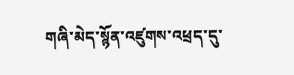གཞི་མེད་སྙོན་འཛུགས་འཕྲད་དུ་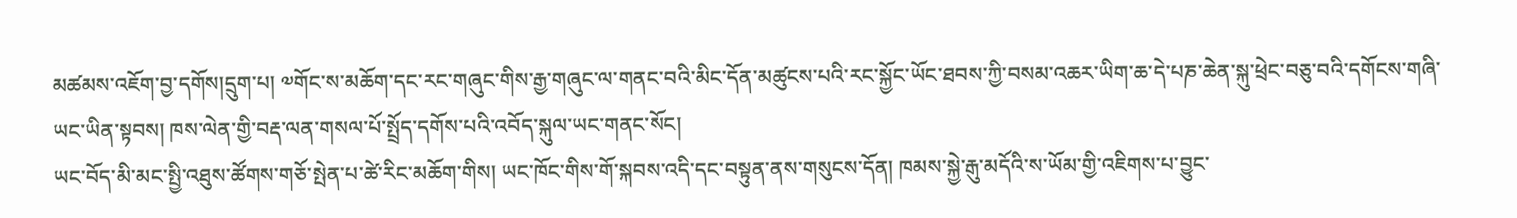མཚམས་འཇོག་བྱ་དགོས།དྲུག་པ། ༧གོང་ས་མཆོག་དང་རང་གཞུང་གིས་རྒྱ་གཞུང་ལ་གནང་བའི་མིང་དོན་མཚུངས་པའི་རང་སྐྱོང་ཡོང་ཐབས་ཀྱི་བསམ་འཆར་ཡིག་ཆ་དེ་པཎ་ཆེན་སྐུ་ཕྲེང་བཅུ་བའི་དགོངས་གཞི་ཡང་ཡིན་སྟབས། ཁས་ལེན་གྱི་བརྡ་ལན་གསལ་པོ་སྤྲོད་དགོས་པའི་འབོད་སྐུལ་ཡང་གནང་སོང།
ཡང་བོད་མི་མང་སྤྱི་འཐུས་ཚོགས་གཅོ་སྤེན་པ་ཚེ་རིང་མཆོག་གིས། ཡང་ཁོང་གིས་གོ་སྐབས་འདི་དང་བསྟུན་ནས་གསུངས་དོན། ཁམས་སྐྱེ་རྒུ་མདོའི་ས་ཡོམ་གྱི་འཇིགས་པ་བྱུང་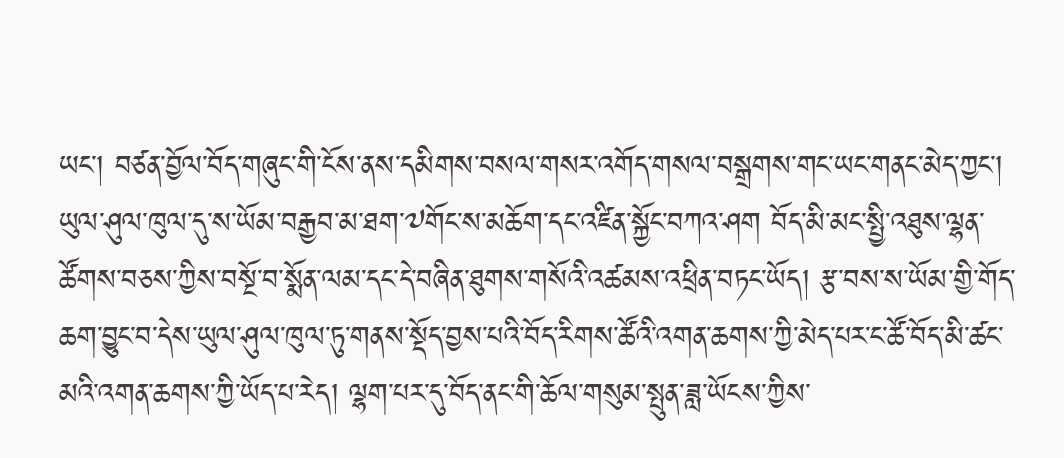ཡང་། བཙན་བྱོལ་བོད་གཞུང་གི་ངོས་ནས་དམིགས་བསལ་གསར་འགོད་གསལ་བསྒྲགས་གང་ཡང་གནང་མེད་ཀྱང་། ཡུལ་ཤུལ་ཁུལ་དུ་ས་ཡོམ་བརྒྱབ་མ་ཐག་༧གོང་ས་མཆོག་དང་འཛིན་སྐྱོང་བཀའ་ཤག བོད་མི་མང་སྤྱི་འཐུས་ལྷན་ཚོགས་བཅས་ཀྱིས་བསྔོ་བ་སྨོན་ལམ་དང་དེ་བཞིན་ཐུགས་གསོའི་འཚམས་འཕྲིན་བཏང་ཡོད། རྩ་བས་ས་ཡོམ་གྱི་གོད་ཆག་བྱུང་བ་དེས་ཡུལ་ཤུལ་ཁུལ་ཏུ་གནས་སྡོད་བྱས་པའི་བོད་རིགས་ཚོའི་འགན་ཆགས་ཀྱི་མེད་པར་ང་ཚོ་བོད་མི་ཚང་མའི་འགན་ཆགས་ཀྱི་ཡོད་པ་རེད། ལྷག་པར་དུ་བོད་ནང་གི་ཆོལ་གསུམ་སྤུན་ཟླ་ཡོངས་ཀྱིས་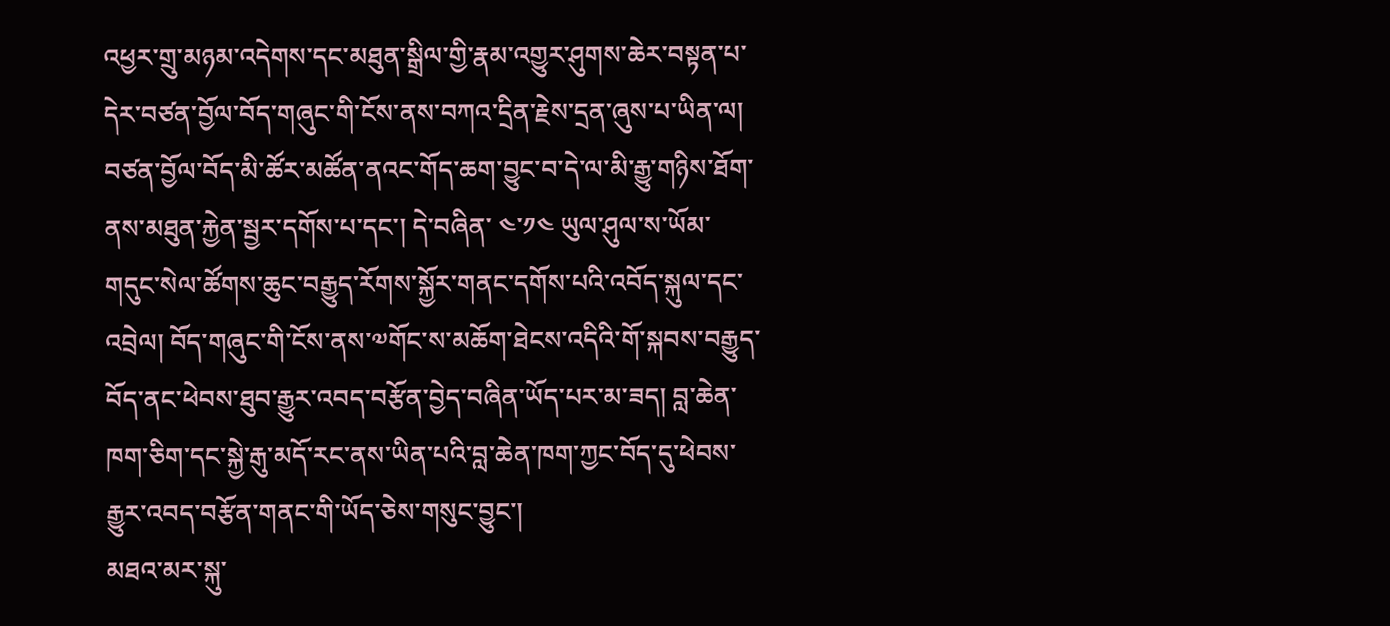འཕྱར་གྲུ་མཉམ་འདེགས་དང་མཐུན་སྒྲིལ་གྱི་རྣམ་འགྱུར་ཤུགས་ཆེར་བསྟན་པ་དེར་བཙན་བྱོལ་བོད་གཞུང་གི་ངོས་ནས་བཀའ་དྲིན་རྗེས་དྲན་ཞུས་པ་ཡིན་ལ། བཙན་བྱོལ་བོད་མི་ཚོར་མཚོན་ནའང་གོད་ཆག་བྱུང་བ་དེ་ལ་མི་རྒྱུ་གཉིས་ཐོག་ནས་མཐུན་རྐྱེན་སྦྱར་དགོས་པ་དང་། དེ་བཞིན་ ༤་༡༤ ཡུལ་ཤུལ་ས་ཡོམ་གདུང་སེལ་ཚོགས་ཆུང་བརྒྱུད་རོགས་སྐྱོར་གནང་དགོས་པའི་འབོད་སྐུལ་དང་འབྲེལ། བོད་གཞུང་གི་ངོས་ནས་༧གོང་ས་མཆོག་ཐེངས་འདིའི་གོ་སྐབས་བརྒྱུད་བོད་ནང་ཕེབས་ཐུབ་རྒྱུར་འབད་བརྩོན་བྱེད་བཞིན་ཡོད་པར་མ་ཟད། བླ་ཆེན་ཁག་ཅིག་དང་སྐྱེ་རྒུ་མདོ་རང་ནས་ཡིན་པའི་བླ་ཆེན་ཁག་ཀྱང་བོད་དུ་ཕེབས་རྒྱུར་འབད་བརྩོན་གནང་གི་ཡོད་ཅེས་གསུང་བྱུང་།
མཐའ་མར་སྐུ་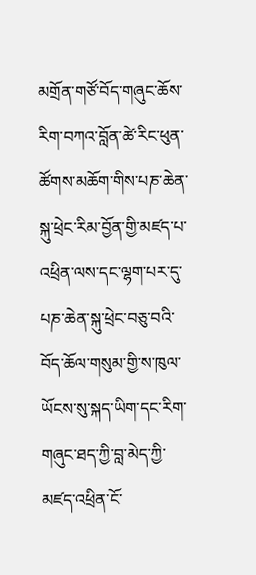མགྲོན་གཙོ་བོད་གཞུང་ཆོས་རིག་བཀའ་བློན་ཚེ་རིང་ཕུན་ཚོགས་མཆོག་གིས་པཎ་ཆེན་སྐུ་ཕྲེང་རིམ་བྱོན་གྱི་མཛད་པ་འཕྲིན་ལས་དང་ལྷག་པར་དུ་པཎ་ཆེན་སྐུ་ཕྲེང་བཅུ་བའི་བོད་ཆོལ་གསུམ་གྱི་ས་ཁུལ་ཡོངས་སུ་སྐད་ཡིག་དང་རིག་གཞུང་ཐད་ཀྱི་བླ་མེད་ཀྱི་མཛད་འཕྲིན་ངོ་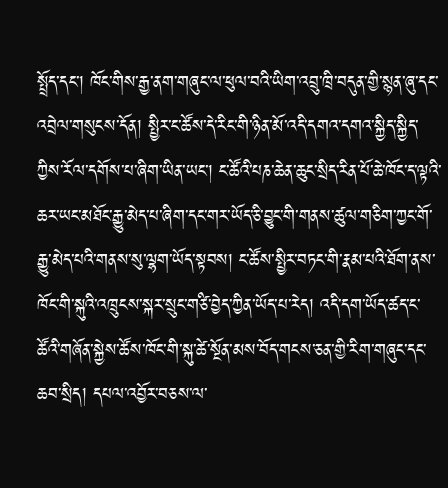སྤྲོད་དང་། ཁོང་གིས་རྒྱ་ནག་གཞུང་ལ་ཕུལ་བའི་ཡིག་འབྲུ་ཁྲི་བདུན་གྱི་སྙན་ཞུ་དང་འབྲེལ་གསུངས་དོན། སྤྱིར་ང་ཚོས་དེ་རིང་གི་ཉིན་མོ་འདི་དགའ་དགའ་སྐྱིད་སྐྱིད་ཀྱིས་རོལ་དགོས་པ་ཞིག་ཡིན་ཡང་། ང་ཚོའི་པཎ་ཆེན་ཆུང་སྲིད་རིན་པོ་ཆེ་ཁོང་ད་ལྟའི་ཆར་ཡང་མཐོང་རྒྱུ་མེད་པ་ཞིག་དང་གར་ཡོད་ཅི་བྱུང་གི་གནས་ཚུལ་གཅིག་ཀྱང་གོ་རྒྱུ་མེད་པའི་གནས་སུ་ལྷག་ཡོད་སྟབས། ང་ཚོས་སྤྱིར་བཏང་གི་རྣམ་པའི་ཐོག་ནས་ཁོང་གི་སྐུའི་འཁྲུངས་སྐར་སྲུང་གཙི་བྱེད་ཀྱིན་ཡོད་པ་རེད། འདི་དག་ཡོད་ཚད་ང་ཚོའི་གཞོན་སྐྱེས་ཚོས་ཁོང་གི་སྐུ་ཚེ་སྔོན་མས་བོད་གངས་ཅན་གྱི་རིག་གཞུང་དང་ཆབ་སྲིད། དཔལ་འབྱོར་བཅས་ལ་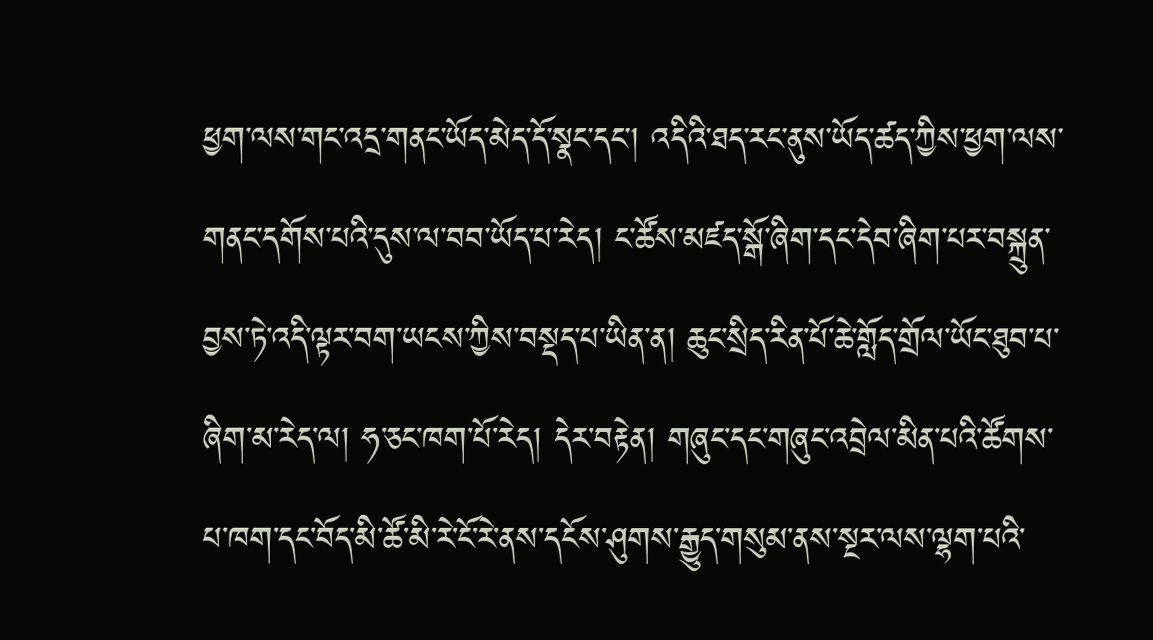ཕྱག་ལས་གང་འདྲ་གནང་ཡོད་མེད་དོ་སྣང་དང་། འདིའི་ཐད་རང་ནུས་ཡོད་ཚད་ཀྱིས་ཕྱག་ལས་གནང་དགོས་པའི་དུས་ལ་བབ་ཡོད་པ་རེད། ང་ཚོས་མཛད་སྒོ་ཞིག་དང་དེབ་ཞིག་པར་བསྐྲུན་བྱས་ཏེ་འདི་ལྟར་བག་ཡངས་ཀྱིས་བསྡད་པ་ཡིན་ན། ཆུང་སྲིད་རིན་པོ་ཆེ་གློད་གྲོལ་ཡོང་ཐུབ་པ་ཞིག་མ་རེད་ལ། ཧ་ཅང་ཁག་པོ་རེད། དེར་བརྟེན། གཞུང་དང་གཞུང་འབྲེལ་མིན་པའི་ཚོགས་པ་ཁག་དང་བོད་མི་ཚོ་མི་རེ་ངོ་རེ་ནས་དངོས་ཤུགས་རྒྱུད་གསུམ་ནས་སྔར་ལས་ལྷག་པའི་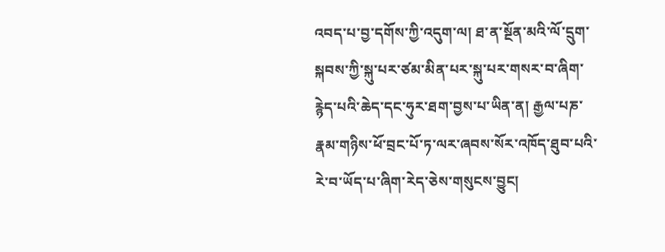འབད་པ་བྱ་དགོས་ཀྱི་འདུག་ལ། ཐ་ན་སྔོན་མའི་ལོ་དྲུག་སྐབས་ཀྱི་སྐུ་པར་ཙམ་མིན་པར་སྐུ་པར་གསར་བ་ཞིག་རྙེད་པའི་ཆེད་དང་ཧུར་ཐག་བྱས་པ་ཡིན་ན། རྒྱལ་པཎ་རྣམ་གཉིས་ཕོ་བྲང་པོ་ཏ་ལར་ཞབས་སོར་འཁོད་ཐུབ་པའི་རེ་བ་ཡོད་པ་ཞིག་རེད་ཅེས་གསུངས་བྱུང།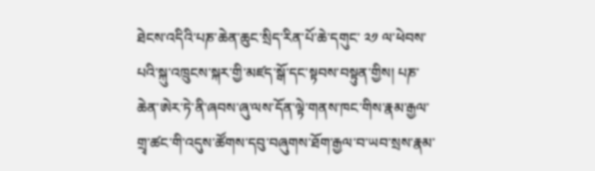ཐེངས་འདིའི་པཎ་ཆེན་ཆུང་སྲིད་རིན་པོ་ཆེ་དགུང་ ༢༡ ལ་ཕེབས་པའི་སྐུ་འཁྲུངས་སྐར་གྱི་མཛད་སྒོ་དང་སྟབས་བསྟུན་གྱིས། པཎ་ཆེན་ཨེར་ཏེ་ནི་ཞབས་ཞུ་ལས་དོན་ལྟེ་གནས་ཁང་གིས་རྣམ་རྒྱལ་གྲྭ་ཚང་གི་འདུས་ཚོགས་དབུ་བཞུགས་ཐོག་རྒྱལ་བ་ཡབ་སྲས་རྣམ་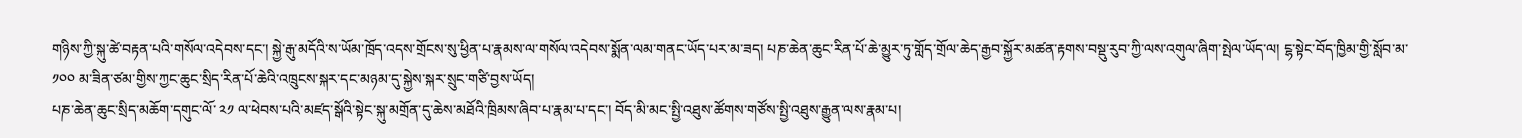གཉིས་ཀྱི་སྐུ་ཚེ་བརྟན་པའི་གསོལ་འདེབས་དང་། སྐྱེ་རྒུ་མདོའི་ས་ཡོམ་ཁྲོད་འདས་གྲོངས་སུ་ཕྱིན་པ་རྣམས་ལ་གསོལ་འདེབས་སྨོན་ལམ་གནང་ཡོད་པར་མ་ཟད། པཎ་ཆེན་ཆུང་རིན་པོ་ཆེ་མྱུར་ཏུ་གློད་གྲོལ་ཆེད་རྒྱབ་སྐྱོར་མཚན་རྟགས་བསྡུ་རུབ་ཀྱི་ལས་འགུལ་ཞིག་སྤེལ་ཡོད་ལ། ངྷ་སྟེང་བོད་ཁྱིམ་གྱི་སློབ་མ་༡༠༠ མ་ཟིན་ཙམ་གྱིས་ཀྱང་ཆུང་སྲིད་རིན་པོ་ཆེའི་འཁྲུངས་སྐར་དང་མཉམ་དུ་སྐྱེས་སྐར་སྲུང་གཙི་བྱས་ཡོད།
པཎ་ཆེན་ཆུང་སྲིད་མཆོག་དགུང་ལོ་ ༢༡ ལ་ཕེབས་པའི་མཛད་སྒོའི་སྟེང་སྐུ་མགྲོན་དུ་ཆེས་མཐོའི་ཁྲིམས་ཞིབ་པ་རྣམ་པ་དང་། བོད་མི་མང་སྤྱི་འཐུས་ཚོགས་གཙོས་སྤྱི་འཐུས་རྒྱུན་ལས་རྣམ་པ།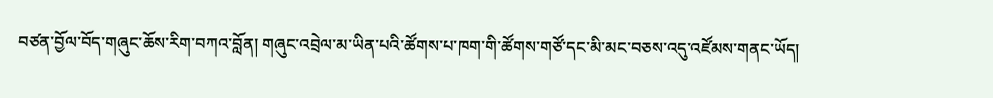བཙན་བྱོལ་བོད་གཞུང་ཆོས་རིག་བཀའ་བློན། གཞུང་འབྲེལ་མ་ཡིན་པའི་ཚོགས་པ་ཁག་གི་ཚོགས་གཙོ་དང་མི་མང་བཅས་འདུ་འཛོམས་གནང་ཡོད།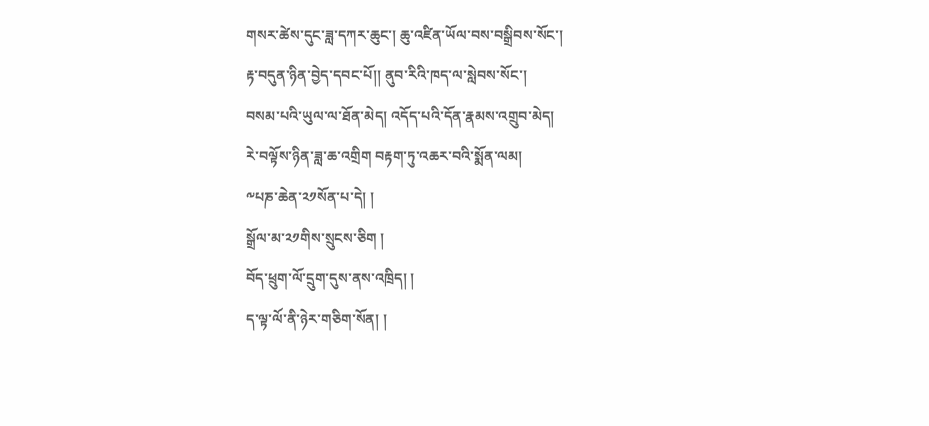གསར་ཚེས་དུང་ཟླ་དཀར་ཆུང་། ཆུ་འཛིན་ཡོལ་བས་བསྒྲིབས་སོང་།
རྟ་བདུན་ཉིན་བྱེད་དབང་པོ།། ནུབ་རིའི་ཁད་ལ་སླེབས་སོང་།
བསམ་པའི་ཡུལ་ལ་ཐོན་མེད། འདོད་པའི་དོན་རྣམས་འགྲུབ་མེད།
རེ་བལྟོས་ཉིན་ཟླ་ཆ་འགྲིག བརྟག་ཏུ་འཆར་བའི་སྨོན་ལམ།
༸པཎ་ཆེན་༢༡སོན་པ་དེ། །
སྒྲོལ་མ་༢༡གིས་སྲུངས་ཅིག །
བོད་ཕྲུག་ལོ་དྲུག་དུས་ནས་འཁྲིད། །
ད་ལྟ་ལོ་ནི་ཉེར་གཅིག་སོན། །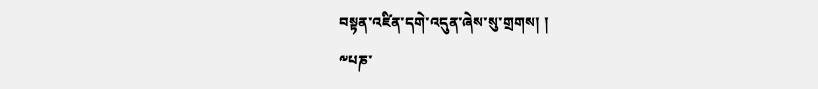བསྟན་འཛིན་དགེ་འདུན་ཞེས་སུ་གྲགས། །
༸པཎ་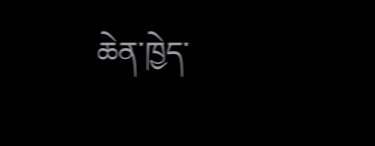ཆེན་ཁྱེད་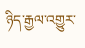ཉིད་རྒྱལ་འགྱུར་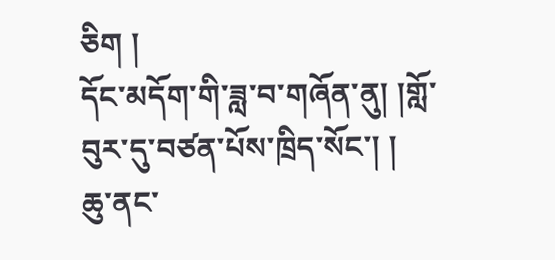ཅིག །
དོང་མདོག་གི་ཟླ་བ་གཞོན་ནུ། །གློ་བུར་དུ་བཙན་པོས་ཁྲིད་སོང་། །
ཆུ་ནང་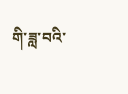གི་ཟླ་བའི་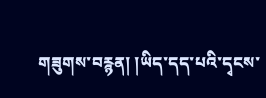གཟུགས་བརྙན། །ཡིད་དད་པའི་དྭངས་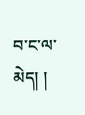བ་ང་ལ་མེད། །